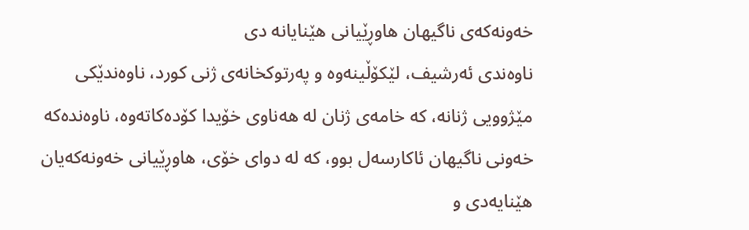خەونەکەی ناگیهان هاوڕێیانی هێنایانە دی
ناوەندی ئەرشیف، لێکۆڵینەوە و پەرتوکخانەی ژنی کورد، ناوەندێکی مێژوویی ژنانە، کە خامەی ژنان لە هەناوی خۆیدا کۆدەکاتەوە، ناوەندەکە خەونی ناگیهان ئاکارسەل بوو، کە لە دوای خۆی، هاوڕێیانی خەونەکەیان هێنایەدی و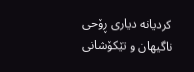کردیانە دیاری ڕۆحی ناگیهان و تێکۆشانی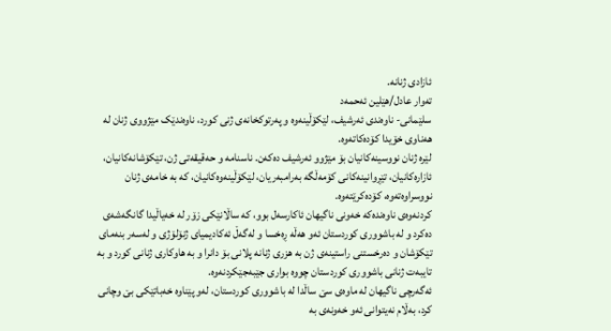ئازادی ژنانە.
تەوار عادل/هێلین ئەحمەد
سلێمانی- ناوەندی ئەرشیف، لێکۆڵینەوە و پەرتوکخانەی ژنی کورد، ناوەندێک مێژووی ژنان لە هەناوی خۆیدا کۆدەکاتەوە.
لێرە ژنان نووسینەکانیان بۆ مێژوو ئەرشیف دەکەن. ناسنامە و حەقیقەتی ژن، تێکۆشانەکانیان، ئازارەکانیان، تێڕوانینەکانی کۆمەڵگە بەرامبەریان، لێکۆڵینەوەکانیان، کە بە خامەی ژنان نووسراوەتەوە، کۆدەکرێتەوە.
کردنەوەی ناوەندەکە خەونی ناگیهان ئاکارسەل بوو، کە ساڵانێکی زۆر لە خەیاڵیدا گانگەشەی دەکرد و لە باشووری کوردستان ئەو هەڵە ڕەخسا و لەگەڵ ئەکادیمیای ژنۆلۆژی و لەسەر بنەمای تێکۆشان و دەرخستنی راستینەی ژن بە هزری ژنانە پلانی بۆ دانرا و بە هاوکاری ژنانی کورد و بە تایبەت ژنانی باشووری کوردستان چووە بواری جێبەجێکردنەوە.
ئەگەرچی ناگیهان لە ماوەی سێ ساڵدا لە باشووری کوردستان، لەو پێناوە خەباتێکی بێ وچانی کرد، بەڵام نەیتوانی ئەو خەونەی بە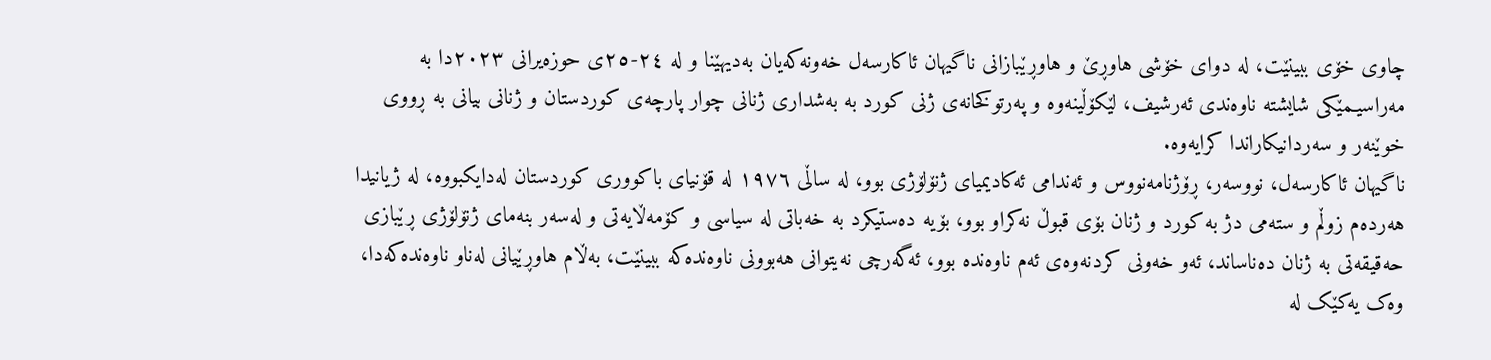چاوی خۆی ببینێت، لە دوای خۆشی هاوڕێ و هاوڕێبازانی ناگیهان ئاکارسەل خەونەکەیان بەدیهێنا و لە ٢٤-٢٥ی حوزەیرانی ٢٠٢٣دا بە مەراسیـمێکی شایشتە ناوەندی ئەرشیف، لێکۆڵینەوە و پەرتوکخانەی ژنی کورد بە بەشداری ژنانی چوار پارچەی کوردستان و ژنانی بیانی بە ڕووی خوێنەر و سەردانیکاراندا کرایەوە.
ناگیهان ئاکارسەل، نووسەر، ڕۆژنامەنووس و ئەندامی ئەکادیمیای ژنۆلۆژی بوو، لە ساڵی ١٩٧٦ لە قۆنیای باکووری کوردستان لەدایکبووە، لە ژیانیدا هەردەم زوڵم و ستەمی دژ بە کورد و ژنان بۆی قبوڵ نەکراو بوو، بۆیە دەستیکرد بە خەباتی لە سیاسی و کۆمەڵایەتی و لەسەر بنەمای ژنۆلۆژی ڕێبازی حەقیقەتی بە ژنان دەناساند، ئەو خەونی کردنەوەی ئەم ناوەندە بوو، ئەگەرچی نەیتوانی هەبوونی ناوەندەکە ببینێت، بەڵام هاوڕێیانی لەناو ناوەندەکەدا، وەک یەکێک لە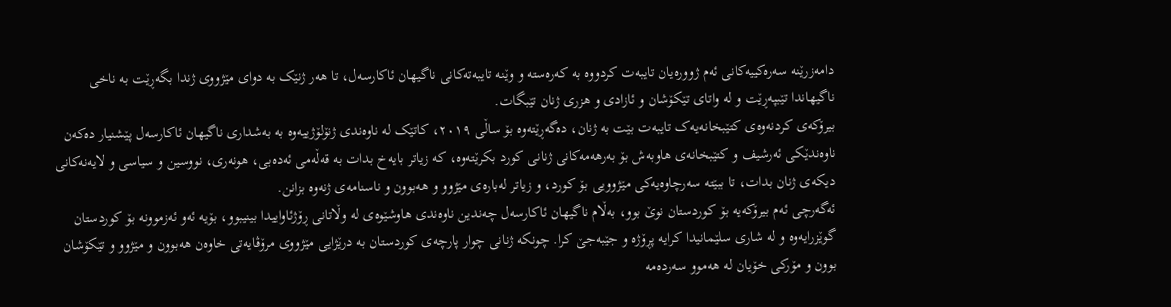دامەزرێنە سەرەکییەکانی ئەم ژوورەیان تایبەت کردووە بە کەرەستە و وێنە تایبەتەکانی ناگیهان ئاکارسەل، تا هەر ژنێک بە دوای مێژووی ژندا بگەڕێت بە ناخی ناگیهاندا تێبپەڕێت و لە واتای تێکۆشان و ئازادی و هزری ژنان تێبگات.
بیرۆکەی کردنەوەی کتێبخانەیەک تایبەت بێت بە ژنان، دەگەڕێتەوە بۆ ساڵی ٢٠١٩، کاتێک لە ناوەندی ژنۆلۆژییەوە بە بەشداری ناگیهان ئاکارسەل پێشنیار دەکەن ناوەندێکی ئەرشیف و کتێبخانەی هاوبەش بۆ بەرهەمەکانی ژنانی کورد بکرێتەوە، کە زیاتر بایەخ بدات بە قەڵەمی ئەدەبی، هونەری، نووسین و سیاسی و لایەنەکانی دیکەی ژنان بدات، تا ببێتە سەرچاوەیەکی مێژوویی بۆ کورد، و زیاتر لەبارەی مێژوو و هەبوون و ناسنامەی ژنەوە بزانن.
ئەگەرچی ئەم بیرۆکەیە بۆ کوردستان نوێ بوو، بەڵام ناگیهان ئاکارسەل چەندین ناوەندی هاوشێوەی لە وڵاتانی ڕۆژئاواییدا بینیبوو، بۆیە ئەو ئەزموونە بۆ کوردستان گوێزرایەوە و لە شاری سلێمانیدا کرایە پڕۆژە و جێبەجێ کرا. چونکە ژنانی چوار پارچەی کوردستان بە درێژایی مێژووی مرۆڤایەتی خاوەن هەبوون و مێژوو و تێکۆشان بوون و مۆرکی خۆیان لە هەموو سەردەمە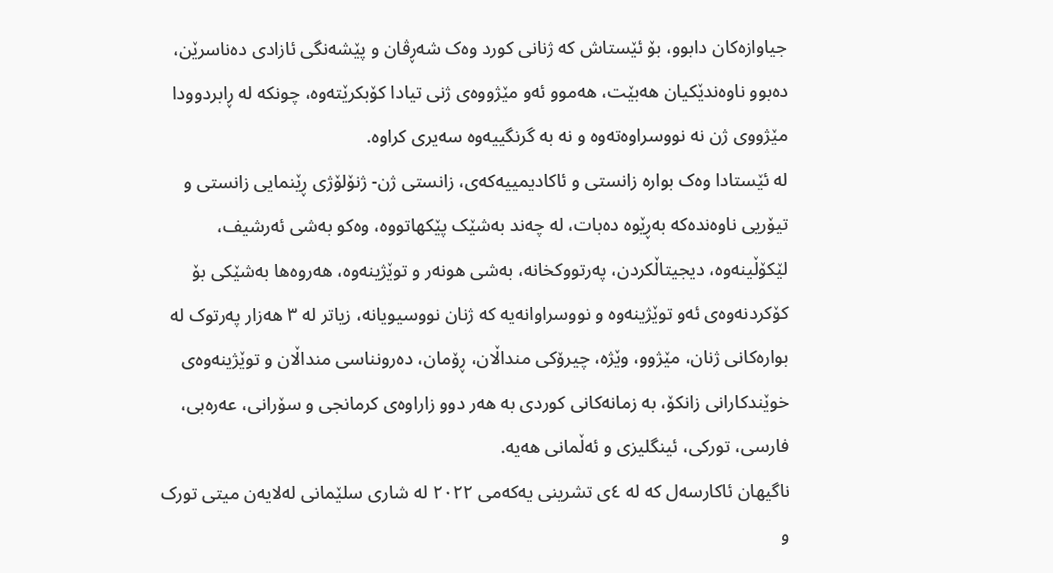جیاوازەکان دابوو، بۆ ئێستاش کە ژنانی کورد وەک شەڕڤان و پێشەنگی ئازادی دەناسرێن، دەبوو ناوەندێکیان هەبێت، هەموو ئەو مێژووەی ژنی تیادا کۆبکرێتەوە، چونکە لە ڕابردوودا مێژووی ژن نە نووسراوەتەوە و نە بە گرنگییەوە سەیری کراوە.
لە ئێستادا وەک بوارە زانستی و ئاکادیمییەکەی، زانستی ژن- ژنۆلۆژی ڕێنمایی زانستی و تیۆریی ناوەندەکە بەڕێوە دەبات، لە چەند بەشێک پێکهاتووە، وەکو بەشی ئەرشیف، لێکۆڵینەوە، دیجیتاڵکردن، پەرتووکخانە، بەشی هونەر و توێژینەوە، هەروەها بەشێکی بۆ کۆکردنەوەی ئەو توێژینەوە و نووسراوانەیە کە ژنان نووسیویانە، زیاتر لە ٣ هەزار پەرتوک لە بوارەکانی ژنان، مێژوو، وێژە، چیرۆکی منداڵان، ڕۆمان، دەرونناسی منداڵان و توێژینەوەی خوێندکارانی زانکۆ، بە زمانەکانی کوردی بە هەر دوو زاراوەی کرمانجی و سۆرانی، عەرەبی، فارسی، تورکی، ئینگلیزی و ئەڵمانی هەیە.
ناگیهان ئاکارسەل کە لە ٤ی تشرینی یەکەمی ٢٠٢٢ لە شاری سلێمانی لەلایەن میتی تورک و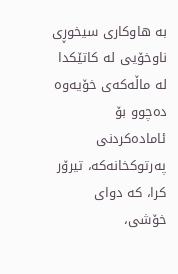بە هاوکاری سیخوڕی ناوخۆیی لە کاتێکدا لە ماڵەکەی خۆیەوە دەچوو بۆ ئامادەکردنی پەرتوکخانەکە، تیرۆر کرا، کە دوای خۆشی،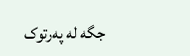جگە لە پەرتوک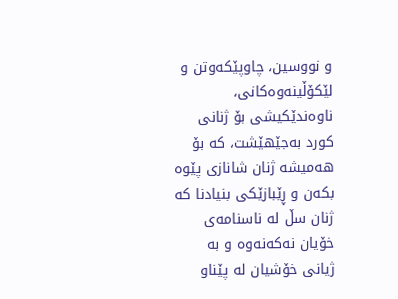و نووسین، چاوپێکەوتن و لێکۆڵینەوەکانی، ناوەندێکیشی بۆ ژنانی کورد بەجێهێشت، کە بۆ هەمیشە ژنان شانازی پێوە بکەن و ڕێبازێکی بنیادنا کە ژنان سڵ لە ناسنامەی خۆیان نەکەنەوە و بە ژیانی خۆشیان لە پێناو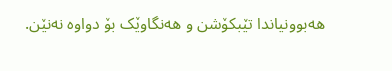هەبوونیاندا تێبکۆشن و هەنگاوێک بۆ دواوە نەنێن.